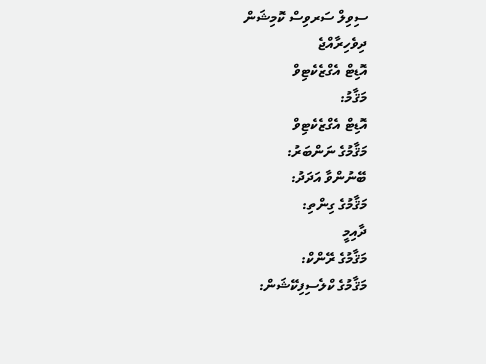ސިވިލް ސަރވިސް ކޮމިޝަން
ދިވެހިރާއްޖެ
އޮޑިޓް އެގްޒެކެޓިވް
މަޤާމު:
އޮޑިޓް އެގްޒެކެޓިވް
މަޤާމުގެ ނަންބަރު:
ބޭނުންވާ އަދަދު:
މަޤާމުގެ ގިންތި:
ދާއިމީ
މަޤާމުގެ ރޭންކް:
މަޤާމުގެ ކްލެސިފިކޭޝަން: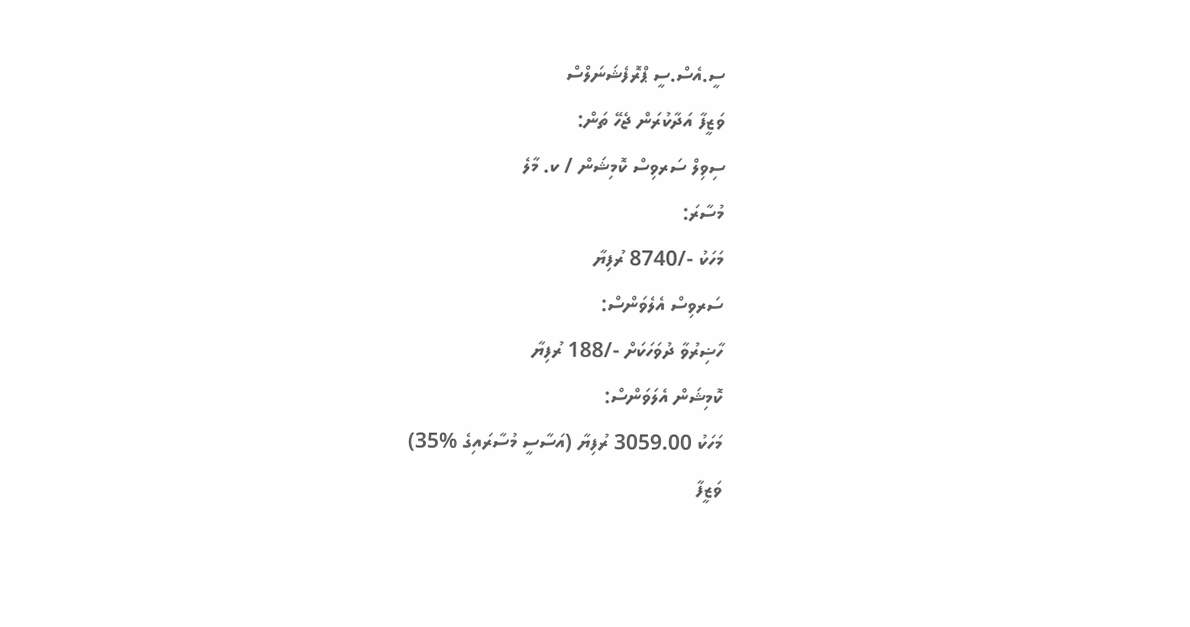ސީ.އެސް.ސީ ޕްރޮފެޝަނަލްސް
ވަޒީފާ އަދާކުރަން ޖެހޭ ތަން:
ސިވިލް ސަރވިސް ކޮމިޝަން / ކ. މާލެ
މުސާރަ:
މަހަކު -/8740 ރުފިޔާ
ސަރވިސް އެލެވަންސް:
ހާޟިރުވާ ދުވަހަކަށް -/188 ރުފިޔާ
ކޮމިޝަން އެލަވަންސް:
މަހަކު 3059.00 ރުފިޔާ (އަސާސީ މުސާރައިގެ %35)
ވަޒީފާ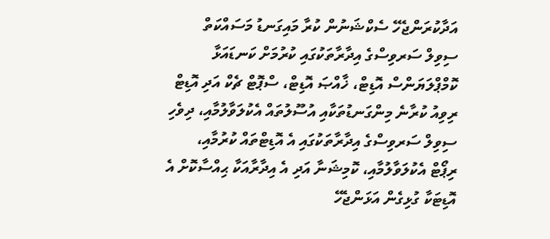އަދާކުރަންޖެހޭ ސެކްޝަނުން ކުރާ މައިގަނޑު މަސައްކަތް
ސިވިލް ސަރވިސްގެ އިދާރާތަކުގައި ކުރުމަށް ކަނޑައަޅާ ކޮމްޕްލަޔަންސް އޮޑިޓް، ޚާއްޞަ އޮޑިޓް، ސްޕޮޓް ޗެކް އަދި އޮޑިޓް ރިވިއު ކުރާނެ މިންގަނޑުތަކާއި އުސޫލުތައް އެކުލަވާލުމާއި، ދިވެހި ސިވިލް ސަރވިސްގެ އިދާރާތަކުގައި އެ އޮޑިޓްތައް ކުރުމާއި، ރިޕޯޓް އެކުލަވާލުމާއި، ކޮމިޝަނާ އަދި އެ އިދާރާއަކާ ޙިއްސާކޮށް އެ އޮޑިޓަކާ ގުޅިގެން އަޅަންޖެހޭ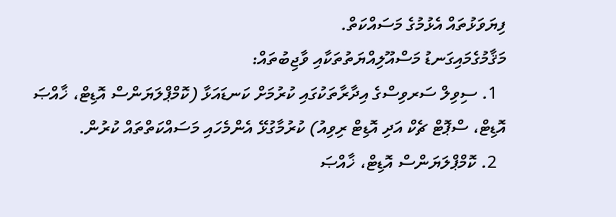ފިޔަވަޅުތައް އެޅުމުގެ މަސައްކަތް.
މަޤާމުގެމައިގަނޑު މަސްއޫލިއްޔަތުތަކާއި ވާޖިބުތައް:
  1. ސިވިލް ސަރވިސްގެ އިދާރާތަކުގައި ކުރުމަށް ކަނޑައަޅާ (ކޮމްޕްލަޔަންސް އޮޑިޓް، ޚާއްޞަ އޮޑިޓް، ސްޕޮޓް ޗެކް އަދި އޮޑިޓް ރިވިއު) ކުރުމާގުޅޭ އެންމެހައި މަސައްކަތްތައް ކުރުން.
  2. ކޮމްޕްލަޔަންސް އޮޑިޓް، ޚާއްޞަ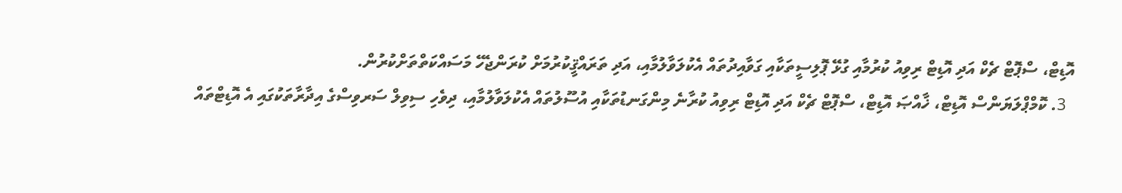އޮޑިޓް، ސްޕޮޓް ޗެކް އަދި އޮޑިޓް ރިވިއު ކުރުމާއި ގުޅޭ ޕޮލިސީތަކާއި ގަވާއިދުތައް އެކުލަވާލުމާއި، އަދި ތަރައްޤީކުރުމަށް ކުރަންޖެހޭ މަސައްކަތްތަށްކުރުން.
  3. ކޮމްޕްލަޔަންސް އޮޑިޓް، ޚާއްޞަ އޮޑިޓް، ސްޕޮޓް ޗެކް އަދި އޮޑިޓް ރިވިއު ކުރާނެ މިންގަނޑުތަކާއި އުސޫލުތައް އެކުލަވާލުމާއި، ދިވެހި ސިވިލް ސަރވިސްގެ އިދާރާތަކުގައި އެ އޮޑިޓްތައް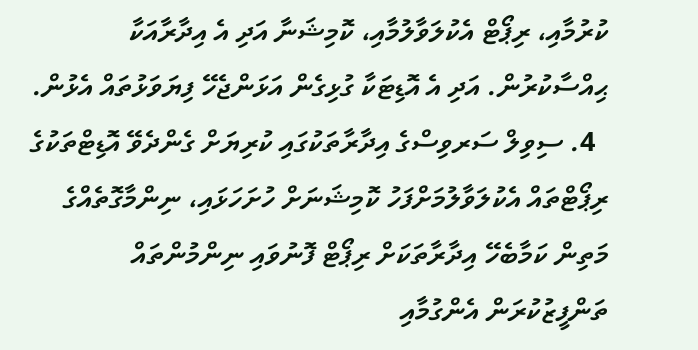ކުރުމާއި، ރިޕޯޓް އެކުލަވާލުމާއި، ކޮމިޝަނާ އަދި އެ އިދާރާއަކާ ޙިއްސާކުރުން. އަދި އެ އޮޑިޓަކާ ގުޅިގެން އަޅަންޖެހޭ ފިޔަވަޅުތައް އެޅުން.
  4. ސިވިލް ސަރވިސްގެ އިދާރާތަކުގައި ކުރިޔަށް ގެންދެވޭ އޮޑިޓްތަކުގެ ރިޕޯޓްތައް އެކުލަވާލުމަށްފަހު ކޮމިޝަނަށް ހުށަހަޅައި، ނިންމާގޮތެއްގެ މަތިން ކަމާބެހޭ އިދާރާތަކަށް ރިޕޯޓް ފޮނުވައި ނިންމުންތައް ތަންފީޒުކުރަން އެންގުމާއި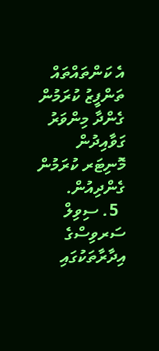އެ ކަންތައްތައް ތަންފީޒު ކުރަމުން ގެންދާ މިންވަރު ގަވާއިދުން މޮނިޓަރ ކުރަމުން ގެންދިއުން.
  5. ސިވިލް ސަރވިސްގެ އިދާރާތަކުގައި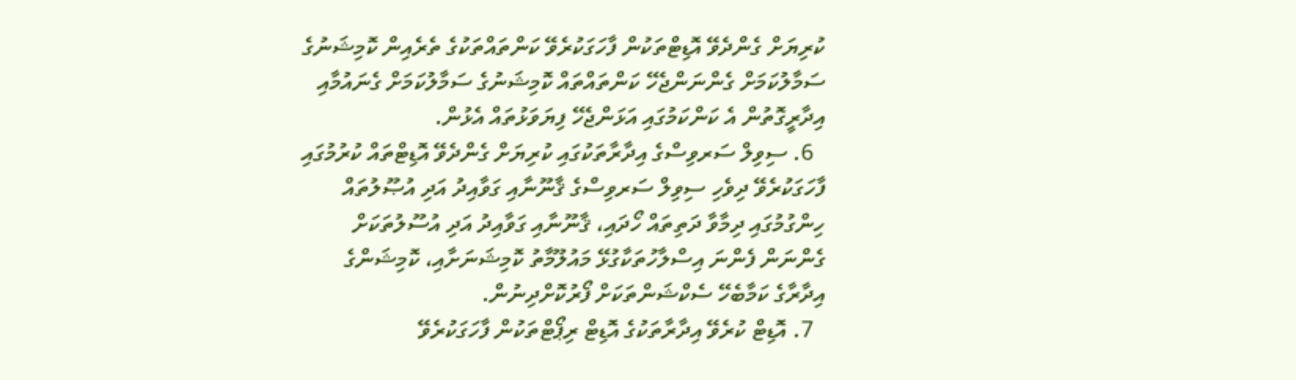ކުރިޔަށް ގެންދެވޭ އޮޑިޓްތަކުން ފާހަގަކުރެވޭ ކަންތައްތަކުގެ ތެރެއިން ކޮމިޝަނުގެ ސަމާލުކަމަށް ގެންނަންޖެހޭ ކަންތައްތައް ކޮމިޝަނުގެ ސަމާލުކަމަށް ގެނައުމާއި އިދާރީގޮތުން އެ ކަންކަމުގައި އަޅަންޖެހޭ ފިޔަވަޅުތައް އެޅުން.
  6. ސިވިލް ސަރވިސްގެ އިދާރާތަކުގައި ކުރިޔަށް ގެންދެވޭ އޮޑިޓްތައް ކުރުމުގައި ފާހަގަކުރެވޭ ދިވެހި ސިވިލް ސަރވިސްގެ ޤާނޫނާއި ގަވާއިދު އަދި އުޞޫލުތައް ހިންގުމުގައި ދިމާވާ ދަތިތައް ހޯދައި، ޤާނޫނާއި ގަވާއިދު އަދި އުސޫލުތަކަށް ގެންނަން ފެންނަ އިސްލާހުތަކާގުޅޭ މައުލޫމާތު ކޮމިޝަނަށާއި، ކޮމިޝަންގެ އިދާރާގެ ކަމާބެހޭ ސެކްޝަންތަކަށް ފޯރުކޮށްދިނުން.
  7. އޮޑިޓް ކުރެވޭ އިދާރާތަކުގެ އޮޑިޓް ރިޕޯޓްތަކުން ފާހަގަކުރެވޭ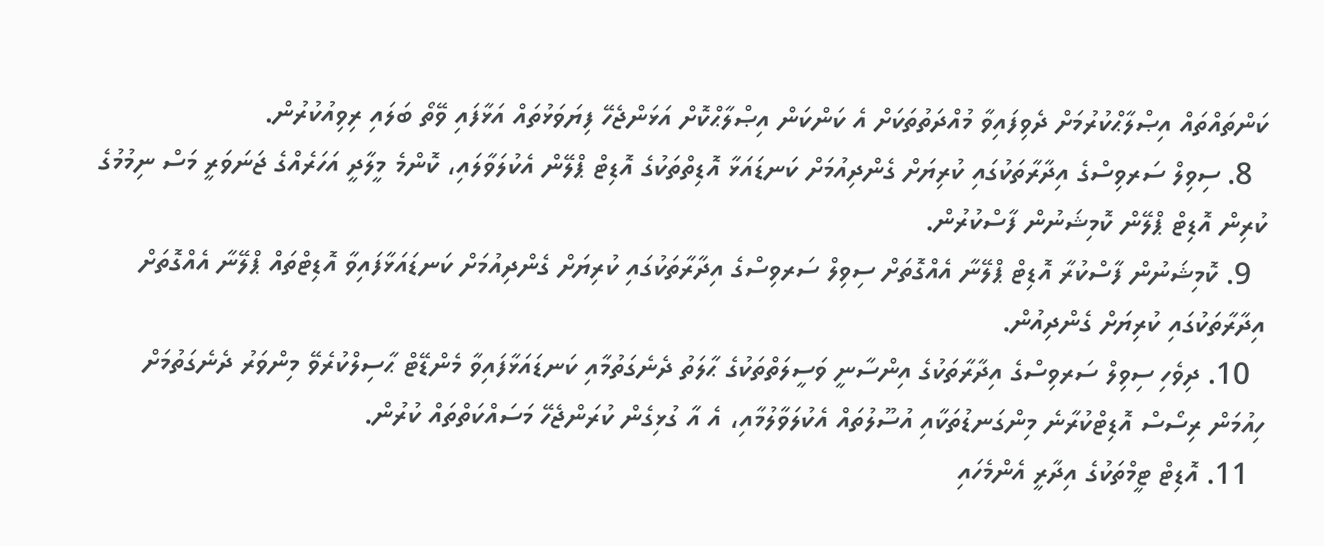ކަންތައްތައް އިޞްލާޙްކުރުމަށް ދެވިފައިވާ މުއްދަތުތަކަށް އެ ކަންކަން އިޞްލާޙްކޮށް އަޅަންޖެހޭ ފިޔަވަޅުތައް އަޅާފައި ވޭތޯ ބަލައި ރިވިއުކުރުން.
  8. ސިވިލް ސަރވިސްގެ އިދާރާތަކުގައި ކުރިޔަށް ގެންދިއުމަށް ކަނޑައަޅާ އޮޑިތްތަކުގެ އޮޑިޓް ޕްލޭން އެކުލަވާލައި، ކޮންމެ މީލާދީ އަހަރެއްގެ ޖަނަވަރީ މަސް ނިމުމުގެ ކުރިން އޮޑިޓް ޕްލޭން ކޮމިޝަނުން ފާސްކުރުން.
  9. ކޮމިޝަނުން ފާސްކުރާ އޮޑިޓް ޕްލޭނާ އެއްގޮތަށް ސިވިލް ސަރވިސްގެ އިދާރާތަކުގައި ކުރިޔަށް ގެންދިއުމަށް ކަނޑައަޅާފައިވާ އޮޑިޓްތައް ޕްލޭނާ އެއްގޮތަށް އިދާރާތަކުގައި ކުރިޔަށް ގެންދިއުން.
  10. ދިވެހި ސިވިލް ސަރވިސްގެ އިދާރާތަކުގެ އިންސާނީ ވަސީލަތްތަކުގެ ޙާލަތު ދެނެގަތުމާއި ކަނޑައަޅާފައިވާ މެންޑޭޓް ޙާސިލްކުރެވޭ މިންވަރު ދެނެގަތުމަށް ހިއުމަން ރިސޯސް އޮޑިޓްކުރާނެ މިންގަނޑުތަކާއި އުސޫލުތައް އެކުލަވާލުމާއި، އެ އާ ގުޅިގެން ކުރަންޖެހޭ މަސައްކަތްތައް ކުރުން.
  11. އޮޑިޓް ޓީމްތަކުގެ އިދާރީ އެންމެހައި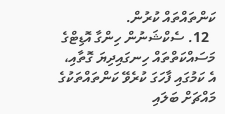ކަންތައްތައް ކުރުން.
  12. ސެކްޝަނުން ހިންގާ އޮޑިޓްގެ މަސައްކަތްތައް ހިނގައިދިޔަ ގޮތާއި، އެ ކަމުގައި ފާހަގަ ކުރެވޭ ކަންތައްތަކުގެ މައްޗަށް ބަލައި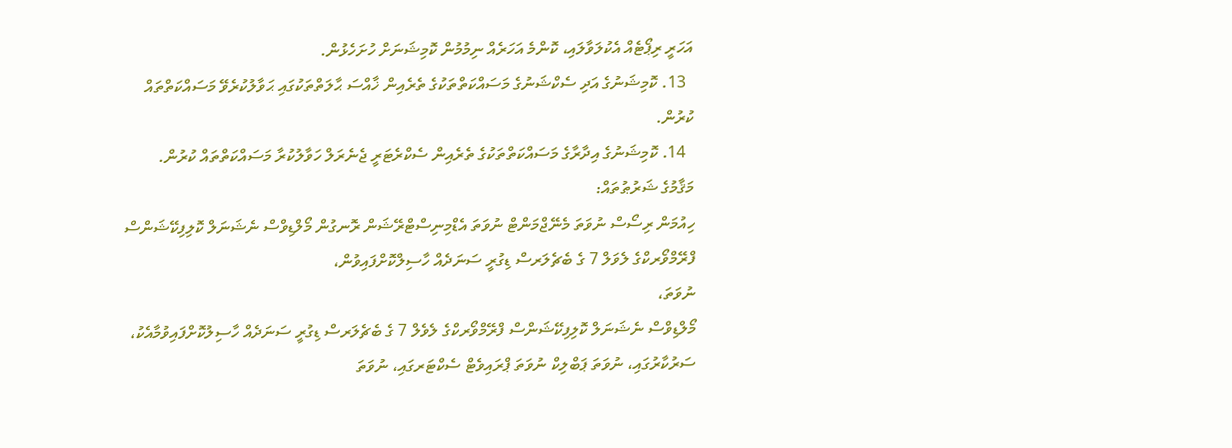އަހަރީ ރިޕޯޓެއް އެކުލަވާލައި، ކޮންމެ އަހަރެއް ނިމުމުން ކޮމިޝަނަށް ހުށަހެޅުން.
  13. ކޮމިޝަނުގެ އަދި ސެކްޝަނުގެ މަސައްކަތްތަކުގެ ތެރެއިން ޚާއްސަ ޙާލަތްތަކުގައި ޙަވާލުކުރެވޭ މަސައްކަތްތައް ކުރުން.
  14. ކޮމިޝަނުގެ އިދާރާގެ މަސައްކަތްތަކުގެ ތެރެއިން ސެކްރެޓަރީ ޖެނެރަލް ހަވާލުކުރާ މަސައްކަތްތައް ކުރުން.
މަޤާމުގެ ޝަރުޠުތައް:
ހިއުމަން ރިސޯސް ނުވަތަ މެނޭޖްމަންޓް ނުވަތަ އެޑްމިނިސްޓްރޭޝަން ރޮނގުން މޯލްޑިވްސް ނެޝަނަލް ކޮލިފިކޭޝަންސް ފްރޭމްވޯރކްގެ ލެވަލް 7 ގެ ބެޗެލަރސް ޑިގުރީ ސަނަދެއް ހާސިލްކޮށްފައިވުން،
ނުވަތަ،
މޯލްޑިވްސް ނެޝަނަލް ކޮލިފިކޭޝަންސް ފްރޭމްވޯރކްގެ ލެވެލް 7 ގެ ބެޗެލަރސް ޑިގުރީ ސަނަދެއް ހާސިލުކޮށްފައިވުމާއެކު، ސަރުކާރުގައި، ނުވަތަ ޕަބްލިކް ނުވަތަ ޕްރައިވެޓް ސެކްޓަރގައި، ނުވަތަ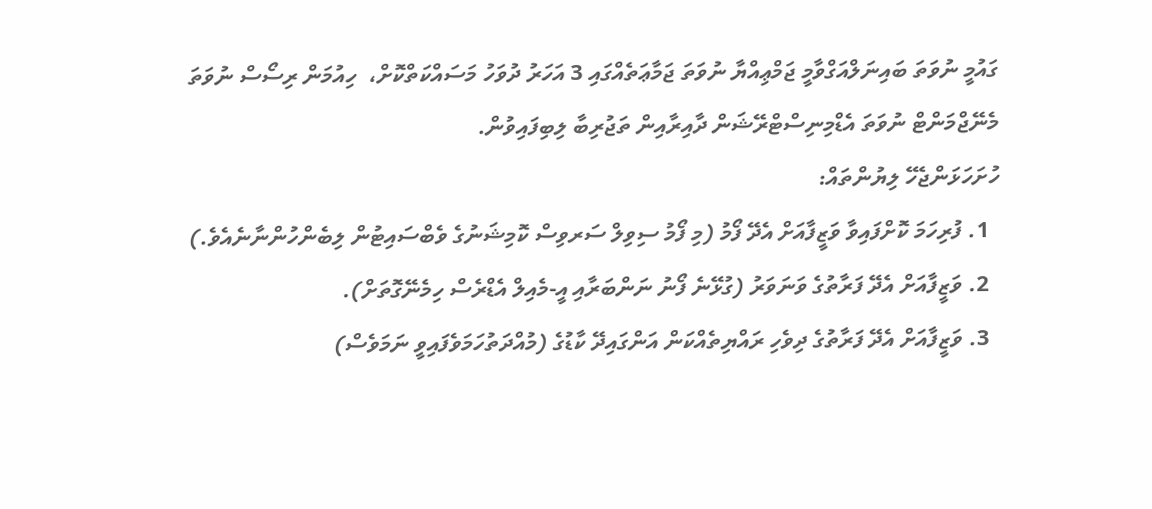ގައުމީ ނުވަތަ ބައިނަލްއަގްވާމީ ޖަމްޢިއްޔާ ނުވަތަ ޖަމާޢަތެއްގައި 3 އަހަރު ދުވަހު މަސައްކަތްކޮށް،  ހިއުމަން ރިސޯސް ނުވަތަ މެނޭޖްމަންޓް ނުވަތަ އެޑްމިނިސްޓްރޭޝަން ދާއިރާއިން ތަޖުރިބާ ލިބިފައިވުން.
ހުށަހަޅަންޖެހޭ ލިޔުންތައް:
  1. ފުރިހަމަ ކޮށްފައިވާ ވަޒީފާއަށް އެދޭ ފޯމު (މި ފޯމު ސިވިލް ސަރވިސް ކޮމިޝަނުގެ ވެބްސައިޓުން ލިބެންހުންނާނެއެވެ.)
  2. ވަޒީފާއަށް އެދޭ ފަރާތުގެ ވަނަވަރު (ގުޅޭނެ ފޯނު ނަންބަރާއި އީ-މެއިލް އެޑްރެސް ހިމެނޭގޮތަށް).
  3. ވަޒީފާއަށް އެދޭ ފަރާތުގެ ދިވެހި ރައްޔިތެއްކަން އަންގައިދޭ ކާޑުގެ (މުއްދަތުހަމަވެފައިވީ ނަމަވެސް)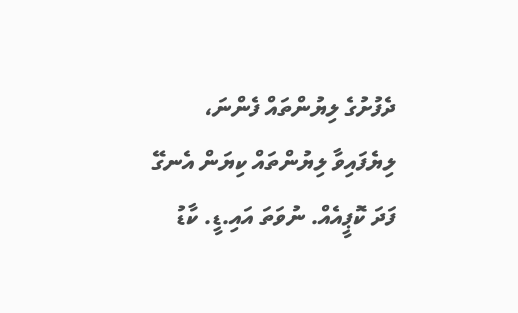ދެފުށުގެ ލިޔުންތައް ފެންނަ، ލިޔެފައިވާ ލިޔުންތައް ކިޔަން އެނގޭ ފަދަ ކޮޕީއެއް. ނުވަތަ އައި.ޑީ. ކާޑު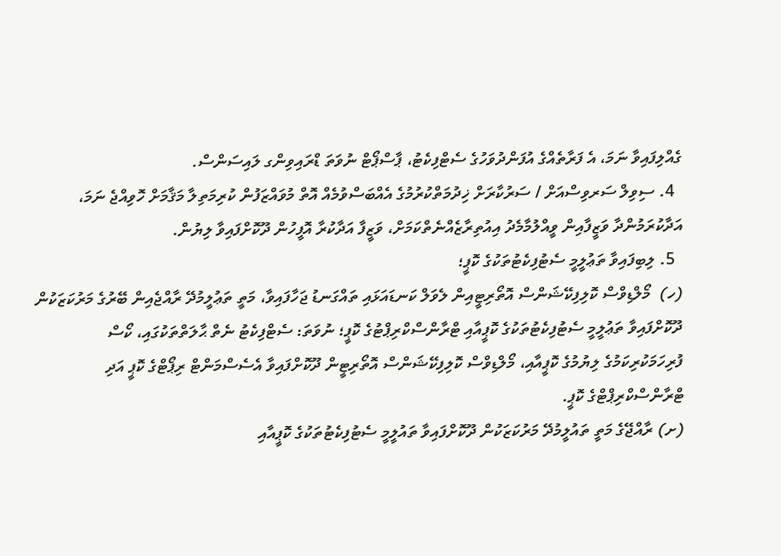ގެއްލިފައިވާ ނަމަ، އެ ފަރާތެއްގެ އުފަންދުވަހުގެ ސެޓްފިކެޓު، ޕާސްޕޯޓް ނުވަތަ ޑްރައިވިންގ ލައިސަންސް.
  4. ސިވިލް ސަރވިސްއަށް / ސަރުކާރަށް ޚިދުމަތްކުރުމުގެ އެއްބަސްވުމެއް އޮތް މުވައްޒަފުން ކުރިމަތިލާ މަޤާމަށް ހޮވިއްޖެ ނަމަ، އަދާކުރަމުންދާ ވަޒީފާއިން ވީއްލުމާމެދު އިއުތިރާޒެއްނެތްކަމަށް، ވަޒީފާ އަދާކުރާ އޮފީހުން ދޫކޮށްފައިވާ ލިޔުން.
  5. ލިބިފައިވާ ތަޢުލީމީ ސެޓުފިކެޓުތަކުގެ ކޮޕީ؛
(ހ)  މޯލްޑިވްސް ކޮލިފިކޭޝަންސް އޮތޯރިޓީއިން ލެވަލް ކަނޑައަޅައި ތައްގަނޑު ޖަހާފައިވާ، މަތީ ތަޢުލީމުދޭ ރާއްޖެއިން ބޭރުގެ މަރުކަޒަކުން ދޫކޮށްފައިވާ ތަޢުލީމީ ސެޓުފިކެޓުތަކުގެ ކޮޕީއާއި ޓްރާންސްކްރިޕްޓުގެ ކޮޕީ؛ ނުވަތަ: ސެޓްފިކެޓު ނެތް ޙާލަތްތަކުގައި، ކޯސް ފުރިހަމަކުރިކަމުގެ ލިޔުމުގެ ކޮޕީއާއި، މޯލްޑިވްސް ކޮލިފިކޭޝަންސް އޮތޯރިޓީން ދޫކޮށްފައިވާ އެސެސްމަންޓް ރިޕޯޓްގެ ކޮޕީ އަދި ޓްރާންސްކްރިޕްޓްގެ ކޮޕީ.
(ށ) ރާއްޖޭގެ މަތީ ތައުލީމުދޭ މަރުކަޒަކުން ދޫކޮށްފައިވާ ތައުލީމީ ސެޓުފިކެޓުތަކުގެ ކޮޕީއާއި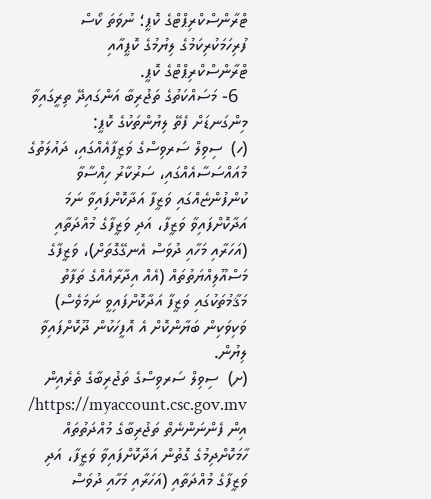ޓްރާންސްކްރިޕްޓްގެ ކޮޕީ؛ ނުވަތަ ކޯސް ފުރިހަމަކުރިކަމުގެ ލިޔުމުގެ ކޮޕީއާއި ޓްރާންސްކްރިޕްޓްގެ ކޮޕީ.
  6- މަސައްކަތުގެ ތަޖުރިބާ އަންގައިދޭ ތިރީގައިވާ މިންގަނޑަށް ފެތޭ ލިޔުންތަކުގެ ކޮޕީ:
(ހ)  ސިވިލް ސަރވިސްގެ ވަޒީފާއެއްގައި، ދައުލަތުގެ މުއައްސަސާއެއްގައި، ސަރުކާރު ހިއްސާވާ ކުންފުންޏެއްގައި ވަޒީފާ އަދާކޮށްފައިވާ ނަމަ އަދާކޮށްފައިވާ ވަޒީފާ، އަދި ވަޒީފާގެ މުއްދަތާއި (އަހަރާއި މަހާއި ދުވަސް އެނގޭގޮތަށް)، ވަޒީފާގެ މަސްއޫލިއްޔަތުތައް (އެއް އިދާރާއެއްގެ ތަފާތު މަޤާމުތަކުގައި ވަޒީފާ އަދާކޮށްފައިވީ ނަމަވެސް) ވަކިވަކިން ބަޔާންކޮށް އެ އޮފީހަކުން ދޫކޮށްފައިވާ ލިޔުން.
(ށ)  ސިވިލް ސަރވިސްގެ ތަޖުރިބާގެ ތެރެއިން https://myaccount.csc.gov.mv/ އިން ފެންނަންނެތް ތަޖުރިބާގެ މުއްދަތުތައް ހާމަކޮށްދިމުގެ ގޮތުން އަދާކޮށްފައިވާ ވަޒީފާ، އަދި ވަޒީފާގެ މުއްދަތާއި (އަހަރާއި މަހާއި ދުވަސް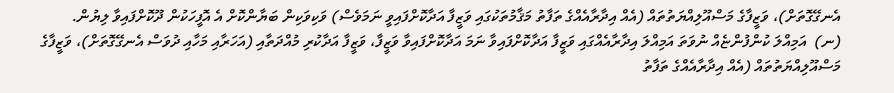އެނގޭގޮތަށް)، ވަޒީފާގެ މަސްއޫލިއްޔަތުތައް (އެއް އިދާރާއެއްގެ ތަފާތު މަޤާމުތަކުގައި ވަޒީފާ އަދާކޮށްފައިވީ ނަމަވެސް) ވަކިވަކިން ބަޔާންކޮށް އެ އޮފީހަކުން ދޫކޮށްފައިވާ ލިޔުން.
(ނ)  އަމިއްލަ ކުންފުންޏެއް ނުވަތަ އަމިއްލަ އިދާރާއެއްގައި ވަޒީފާ އަދާކޮށްފައިވާ ނަމަ އަދާކޮށްފައިވާ ވަޒީފާ، ވަޒީފާ އަދާކުރި މުއްދަތާއި (އަހަރާއި މަހާއި ދުވަސް އެނގޭގޮތަށް)، ވަޒީފާގެ މަސްއޫލިއްޔަތުތައް (އެއް އިދާރާއެއްގެ ތަފާތު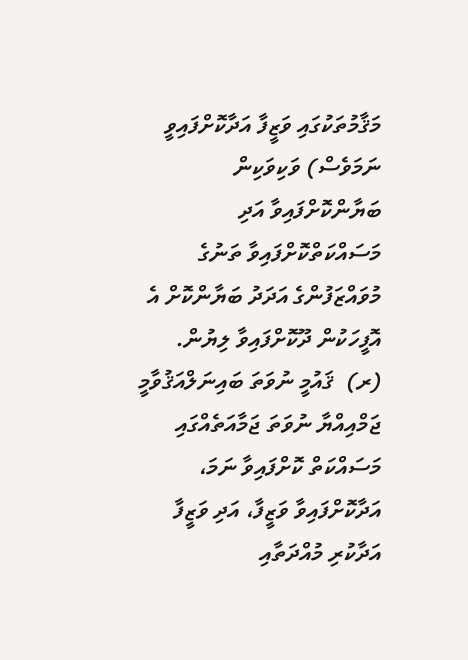މަޤާމުތަކުގައި ވަޒީފާ އަދާކޮށްފައިވީ ނަމަވެސް) ވަކިވަކިން ބަޔާންކޮށްފައިވާ އަދި މަސައްކަތްކޮށްފައިވާ ތަނުގެ މުވައްޒަފުންގެ އަދަދު ބަޔާންކޮށް އެ އޮފީހަކުން ދޫކޮށްފައިވާ ލިޔުން.
(ރ)  ޤައުމީ ނުވަތަ ބައިނަލްއަޤުވާމީ ޖަމްއިއްޔާ ނުވަތަ ޖަމާއަތެއްގައި މަސައްކަތް ކޮށްފައިވާ ނަމަ، އަދާކޮށްފައިވާ ވަޒީފާ، އަދި ވަޒީފާ އަދާކުރި މުއްދަތާއި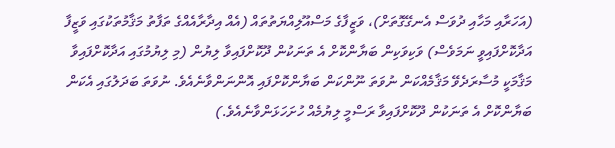(އަހަރާއި މަހާއި ދުވަސް އެނގޭގޮތަށް)، ވަޒީފާގެ މަސްއޫލިއްޔަތުތައް (އެއް އިދާރާއެއްގެ ތަފާތު މަޤާމުތަކުގައި ވަޒީފާ އަދާކޮށްފައިވީ ނަމަވެސް) ވަކިވަކިން ބަޔާންކޮށް އެ ތަނަކުން ދޫކޮށްފައިވާ ލިޔުން (މި ލިޔުމުގައި އަދާކޮށްފައިވާ މަޤާމަކީ މުސާރަދެވޭ މަޤާމެއްކަން ނުވަތަ ނޫންކަން ބަޔާންކޮށްފައި އޮންނަންވާނެއެވެ. ނުވަތަ ބަދަލުގައި އެކަން ބަޔާންކޮށް އެ ތަނަކުން ދޫކޮށްފައިވާ ރަސްމީ ލިޔުމެއް ހުށަހަޅަންވާނެއެވެ.)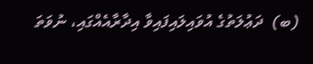(ބ)  ދަޢުލަތުގެ އުވައިލައިފައިވާ އިދާރާއެއްގައި، ނުވަތަ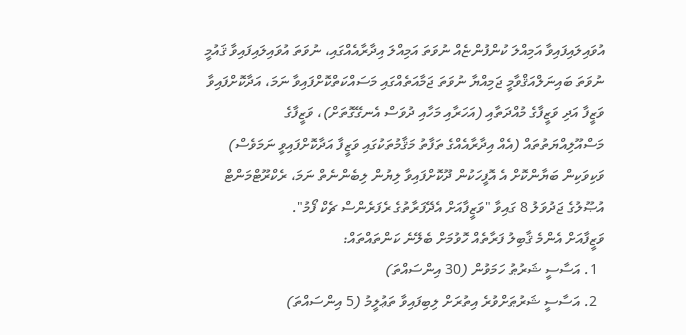އުވައިލައިފައިވާ އަމިއްލަ ކުންފުންޏެއް ނުވަތަ އަމިއްލަ އިދާރާއެއްގައި، ނުވަތަ އުވައިލައިފައިވާ ޤައުމީ ނުވަތަ ބައިނަލްއަޤްވާމީ ޖަމިއްޔާ ނުވަތަ ޖަމާއަތެއްގައި މަސައްކަތްކޮށްފައިވާ ނަމަ، އަދާކޮށްފައިވާ ވަޒީފާ އަދި ވަޒީފާގެ މުއްދަތާއި (އަހަރާއި މަހާއި ދުވަސް އެނގޭގޮތަށް)، ވަޒީފާގެ މަސްއޫލިއްޔަތުތައް (އެއް އިދާރާއެއްގެ ތަފާތު މަޤާމުތަކުގައި ވަޒީފާ އަދާކޮށްފައިވީ ނަމަވެސް) ވަކިވަކިން ބަޔާންކޮށް އެ އޮފީހަކުން ދޫކޮށްފައިވާ ލިޔުން ލިބެންނެތް ނަމަ، ރެކްރޫޓްމަންޓް އުޞޫލުގެ ޖަދުވަލު 8 ގައިވާ "ވަޒީފާއަށް އެދޭފަރާތުގެ ރެފަރެންސް ޗެކް ފޯމު".
ވަޒީފާއަށް އެންމެ ޤާބިލު ފަރާތެއް ހޮވުމަށް ބެލޭނެ ކަންތައްތައް:
  1. އަސާސީ ޝަރުޠު ހަމަވުން (30 އިންސައްތަ)
  2. އަސާސީ ޝަރުޠަށްވުރެ އިތުރަށް ލިބިފައިވާ ތަޢުލީމު (5 އިންސައްތަ)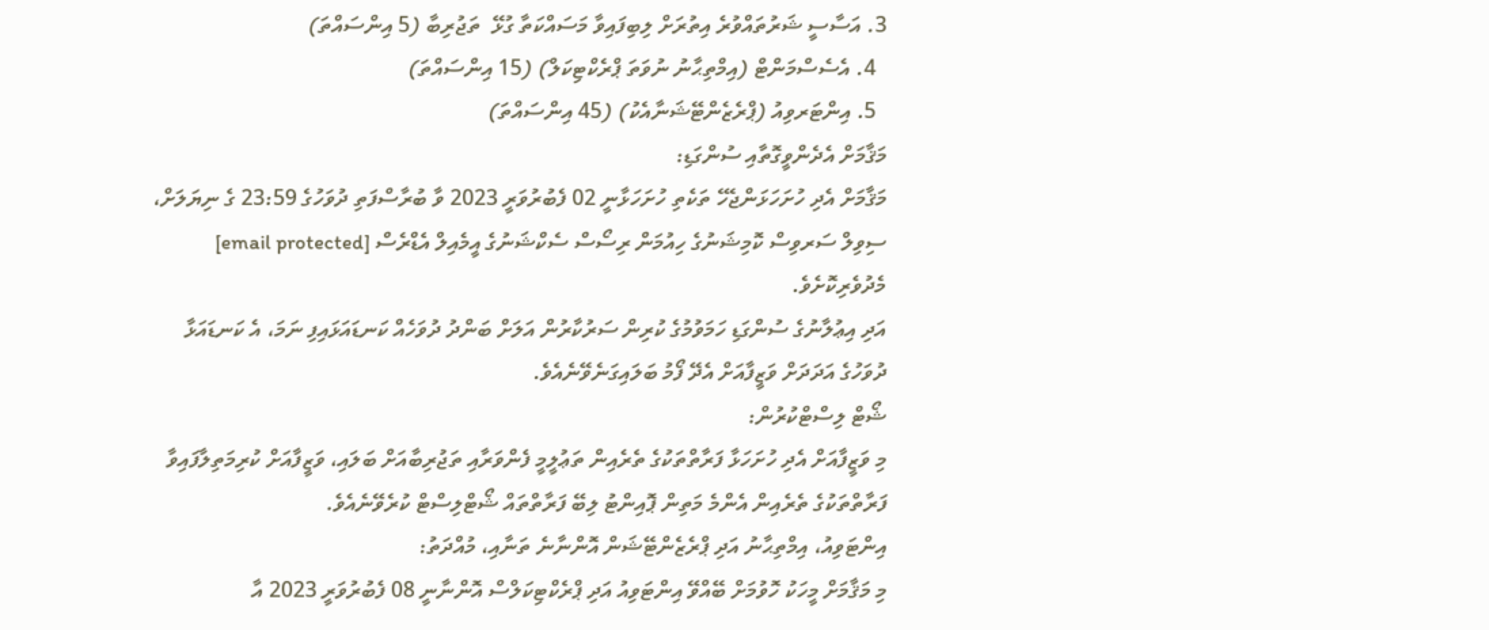3. އަސާސީ ޝަރުތައްވުރެ އިތުރަށް ލިބިފައިވާ މަސައްކަތާ ގުޅޭ  ތަޖުރިބާ (5 އިންސައްތަ)
  4. އެސެސްމަންޓް (އިމްތިޙާނު ނުވަތަ ޕްރެކްޓިކަލް) (15 އިންސައްތަ)
  5. އިންޓަރވިއު (ޕްރެޒެންޓޭޝަނާއެކު) (45 އިންސައްތަ)
މަޤާމަށް އެދެންވީގޮތާއި ސުންގަޑި:
މަޤާމަށް އެދި ހުށަހަޅަންޖެހޭ ތަކެތި ހުށަހަޅާނީ 02 ފެބުރުވަރީ 2023 ވާ ބުރާސްފަތި ދުވަހުގެ 23:59 ގެ ނިޔަލަށް، ސިވިލް ސަރވިސް ކޮމިޝަނުގެ ހިއުމަން ރިސޯސް ސެކްޝަނުގެ އީމެއިލް އެޑްރެސް [email protected] މެދުވެރިކޮށެވެ.
އަދި އިޢުލާނުގެ ސުންގަޑި ހަމަވުމުގެ ކުރިން ސަރުކާރުން އަލަށް ބަންދު ދުވަހެއް ކަނޑައަޅައިފި ނަމަ، އެ ކަނޑައަޅާ ދުވަހުގެ އަދަދަށް ވަޒީފާއަށް އެދޭ ފޯމު ބަލައިގަނެވޭނެއެވެ.
ޝޯޓް ލިސްޓްކުރުން:
މި ވަޒީފާއަށް އެދި ހުށަހަޅާ ފަރާތްތަކުގެ ތެރެއިން ތަޢުލީމީ ފެންވަރާއި ތަޖުރިބާއަށް ބަލައި، ވަޒީފާއަށް ކުރިމަތިލާފައިވާ ފަރާތްތަކުގެ ތެރެއިން އެންމެ މަތިން ޕޮއިންޓު ލިބޭ ފަރާތްތައް ޝޯޓްލިސްޓް ކުރެވޭނެއެވެ.
އިންޓަވިއު، އިމްތިޙާނު އަދި ޕްރެޒެންޓޭޝަން އޮންނާނެ ތަނާއި، މުއްދަތު:
މި މަޤާމަށް މީހަކު ހޮވުމަށް ބޭއްވޭ އިންޓަވިއު އަދި ޕްރެކްޓިކަލްސް އޮންނާނީ 08 ފެބުރުވަރީ 2023 އާ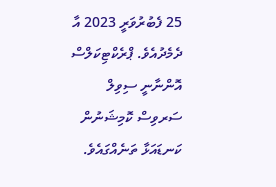25 ފެބުރުވަރީ 2023 އާ ދެމެދުއެވެ. ޕްރެކްޓިކަލްސް އޮންނާނީ ސިވިލް ސަރވިސް ކޮމިޝަނުން ކަނޑައަޅާ ތަނެއްގައެވެ.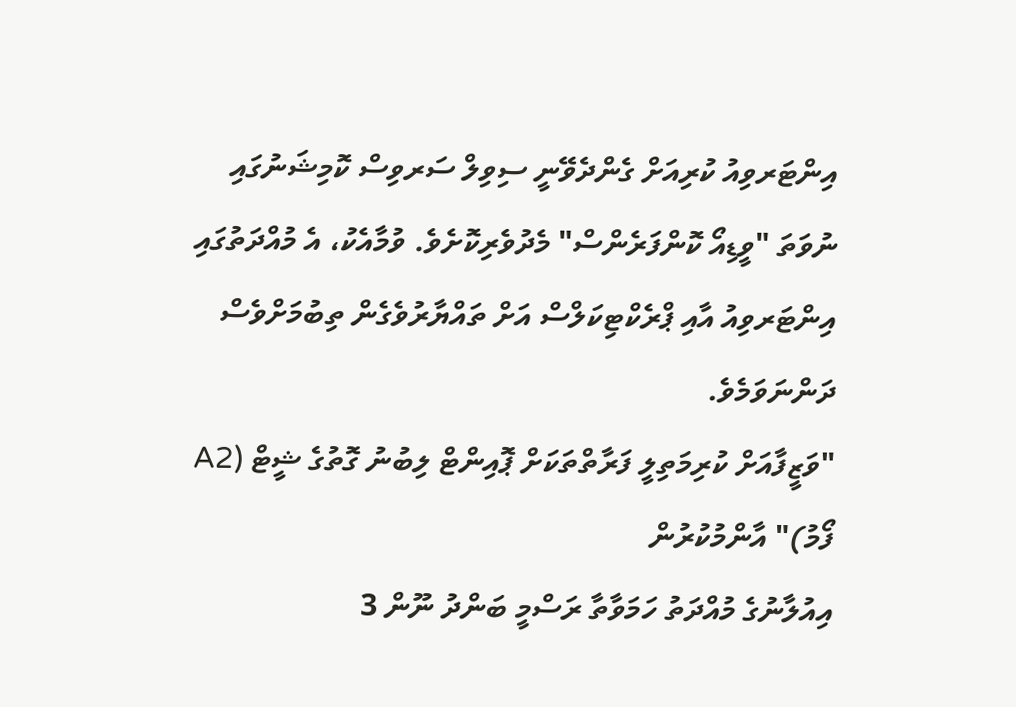އިންޓަރވިއު ކުރިއަށް ގެންދެވޭނީ ސިވިލް ސަރވިސް ކޮމިޝަނުގައި ނުވަތަ "ވީޑިއޯ ކޮންފަރެންސް" މެދުވެރިކޮށެވެ. ވުމާއެކު، އެ މުއްދަތުގައި އިންޓަރވިއު އާއި ޕްރެކްޓިކަލްސް އަށް ތައްޔާރުވެގެން ތިބުމަށްވެސް ދަންނަވަމެވެ.
"ވަޒީފާއަށް ކުރިމަތިލީ ފަރާތްތަކަށް ޕޮއިންޓް ލިބުނު ގޮތުގެ ޝީޓް (A2 ފޯމު)" އާންމުކުރުން
އިއުލާނުގެ މުއްދަތު ހަމަވާތާ ރަސްމީ ބަންދު ނޫން 3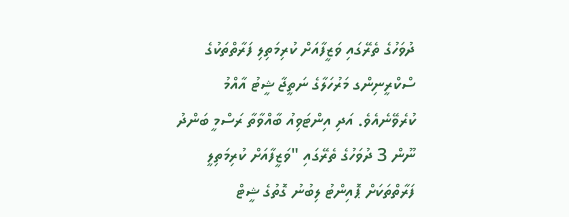ދުވަހުގެ ތެރޭގައި ވަޒީފާއަށް ކުރިމަތިލި ފަރާތްތަކުގެ ސްކްރީނިންގ މަރުހަލާގެ ނަތީޖާ ޝީޓު އާއްމު ކުރެވޭނެއެވެ. އަދި އިންޓަވިއު ބާއްވާތާ ރަސްމީ ބަންދު ނޫން 3 ދުވަހުގެ ތެރޭގައި "ވަޒީފާއަށް ކުރިމަތިލީ ފަރާތްތަކަށް ޕޮއިންޓު ލިބުނު ގޮތުގެ ޝީޓް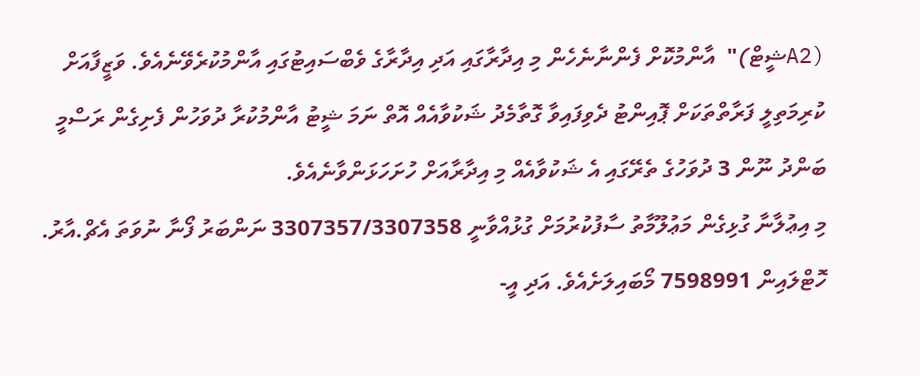(A2ޝީޓް)"  އާންމުކޮށް ފެންނާނެހެން މި އިދާރާގައި އަދި އިދާރާގެ ވެބްސައިޓުގައި އާންމުކުރެވޭނެއެވެ. ވަޒީފާއަށް ކުރިމަތިލީ ފަރާތްތަކަށް ޕޮއިންޓު ދެވިފައިވާ ގޮތާމެދު ޝަކުވާއެއް އޮތް ނަމަ ޝީޓު އާންމުކުރާ ދުވަހުން ފެށިގެން ރަސްމީ ބަންދު ނޫން 3 ދުވަހުގެ ތެރޭގައި އެ ޝަކުވާއެއް މި އިދާރާއަށް ހުށަހަޅަންވާނެއެވެ.
މި އިޢުލާނާ ގުޅިގެން މަޢުލޫމާތު ސާފުކުރުމަށް ގުޅުއްވާނީ 3307357/3307358 ނަންބަރު ފޯނާ ނުވަތަ އެޗް.އާރު. ހޮޓްލައިން 7598991 މޯބައިލަށެއެވެ. އަދި އީ-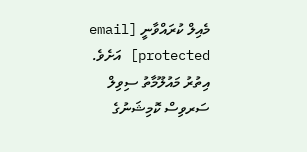މެއިލް ކުރައްވާނީ [email protected] އަށެވެ. އިތުރު މައުލޫމާތު ސިވިލް ސަރވިސް ކޮމިޝަނުގެ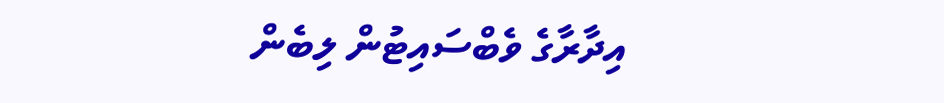އިދާރާގެ ވެބްސައިޓުން ލިބެން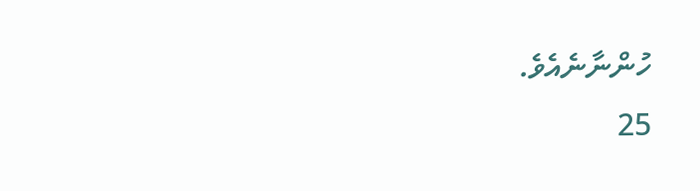ހުންނާނެއެވެ.
25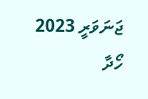ޖަނަވަރީ 2023
ހޯދާ